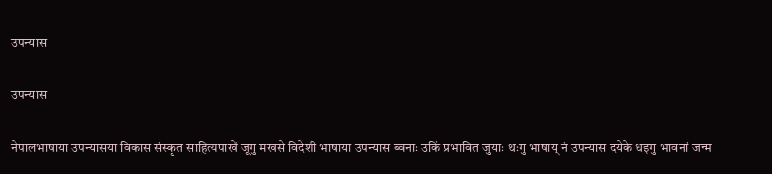उपन्यास

उपन्यास

नेपालभाषाया उपन्यासया विकास संस्कृत साहित्यपाखें जूगु मखसे विदेशी भाषाया उपन्यास ब्वनाः उकिं प्रभावित जुयाः थःगु भाषाय् नं उपन्यास दयेके धइगु भावनां जन्म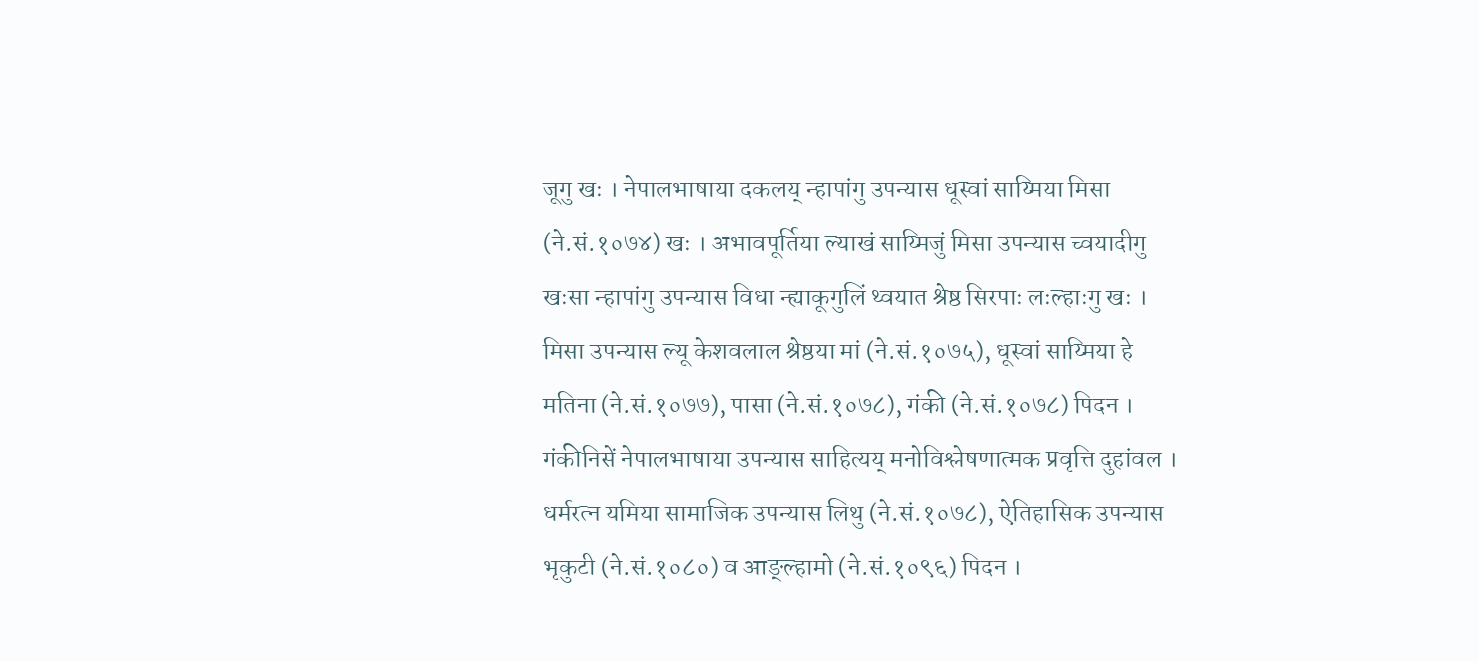जूगु खः । नेपालभाषाया दकलय् न्हापांगु उपन्यास धूस्वां साय्मिया मिसा (ने.सं.१०७४) खः । अभावपूर्तिया ल्याखं साय्मिजुं मिसा उपन्यास च्वयादीगु खःसा न्हापांगु उपन्यास विधा न्ह्याकूगुलिं थ्वयात श्रेष्ठ सिरपाः लःल्हाःगु खः । मिसा उपन्यास ल्यू केशवलाल श्रेष्ठया मां (ने.सं.१०७५), धूस्वां साय्मिया हे मतिना (ने.सं.१०७७), पासा (ने.सं.१०७८), गंकी (ने.सं.१०७८) पिदन । गंकीनिसें नेपालभाषाया उपन्यास साहित्यय् मनोविश्लेषणात्मक प्रवृत्ति दुहांवल । धर्मरत्न यमिया सामाजिक उपन्यास लिथु (ने.सं.१०७८), ऐतिहासिक उपन्यास भृकुटी (ने.सं.१०८०) व आङ्ल्हामो (ने.सं.१०९६) पिदन ।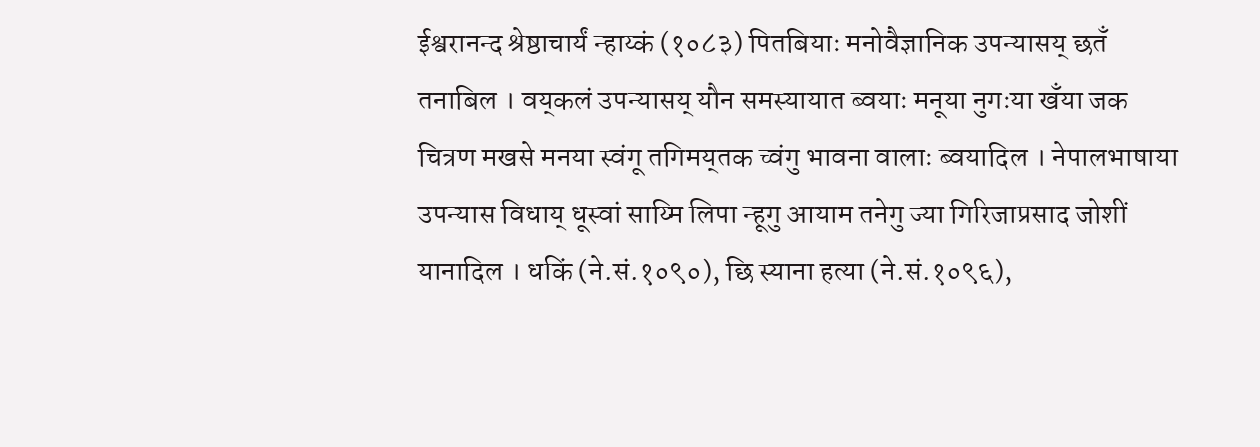ईश्वरानन्द श्रेष्ठाचार्यं न्हाय्कं (१०८३) पितबियाः मनोवैज्ञानिक उपन्यासय् छतँ तनाबिल । वय्‌कलं उपन्यासय् यौन समस्यायात ब्वयाः मनूया नुगःया खँया जक चित्रण मखसे मनया स्वंगू तगिमय्‌तक च्वंगु भावना वालाः ब्वयादिल । नेपालभाषाया उपन्यास विधाय् धूस्वां साय्मि लिपा न्हूगु आयाम तनेगु ज्या गिरिजाप्रसाद जोशीं यानादिल । धकिं (ने.सं.१०९०), छि स्याना हत्या (ने.सं.१०९६),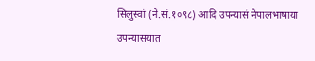सिलुस्वां (ने.सं.१०९८) आदि उपन्यासं नेपालभाषाया उपन्यासयात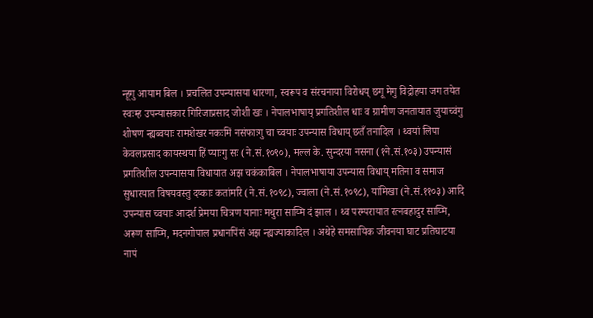न्हूगु आयाम बिल । प्रचलित उपन्यासया धारणा, स्वरूप व संरचनाया विरोधय् छगू मेगु विद्रोहया जग तयेत स्वःम्ह उपन्यासकार गिरिजाप्रसाद जोशी खः । नेपालभाषाय् प्रगतिशील धाः व ग्रामीण जनतायात जुयाच्वंगु शोषण न्ह्यब्वयाः रामशेखर नकःमिं नसंफाःगु चा च्वयाः उपन्यास विधाय् छतँ तनादिल । थ्वयां लिपा केवलप्रसाद कायस्थया हिं प्याःगु सः (ने.सं.१०९०), मल्ल के. सुन्दरया नसना (१ने.सं.१०३) उपन्यासं प्रगतिशील उपन्यासया विधायात अझ चकंकाबिल । नेपालभाषाया उपन्यास विधाय् मतिना व समाज सुधारयात विषयवस्तु दय्काः कतांमरि (ने.सं.१०९८), ज्वाला (ने.सं.१०९८), यांमिखा (ने.सं.११०३) आदि उपन्यास च्वयाः आदर्श प्रेमया चित्रण यानाः मथुरा साय्मि दं झाल । थ्व परम्परायात रत्नबहादुर साय्मि, अरूण साय्मि, मदनगोपाल प्रधानपिंसं अझ न्ह्यज्याकादिल । अथेहे समसायिक जीवनया घाट प्रतिघाटया नापं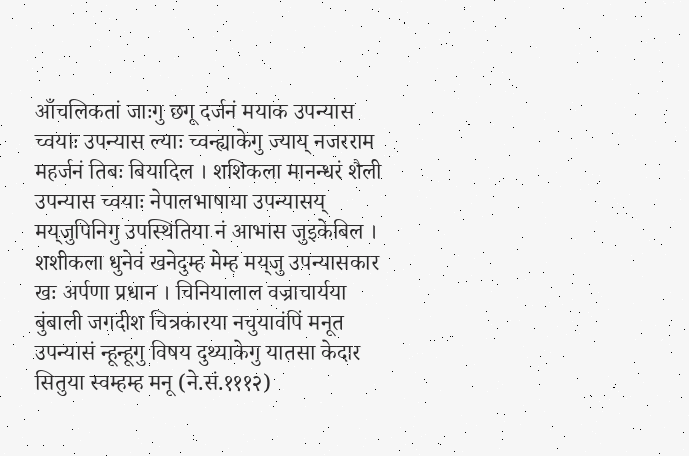आँचलिकतां जाःगु छगू दर्जनं मयाक उपन्यास च्वयाः उपन्यास ल्याः च्वन्ह्याकेगु ज्याय् नजरराम महर्जनं तिबः बियादिल । शशिकला मानन्धरं शैली उपन्यास च्वयाः नेपालभाषाया उपन्यासय् मय्‌जुपिनिगु उपस्थितिया नं आभास जुइकेबिल । शशीकला धुनेवं खनेदुम्ह मेम्ह मय्‌जु उपन्यासकार खः अर्पणा प्रधान । चिनियालाल वज्राचार्यया बुंबाली जगदीश चित्रकारया नचुयावंपिं मनूत उपन्यासं न्हून्हूगु विषय दुथ्याकेगु यातसा केदार सितुया स्वम्हम्ह मनू (ने.सं.१११२)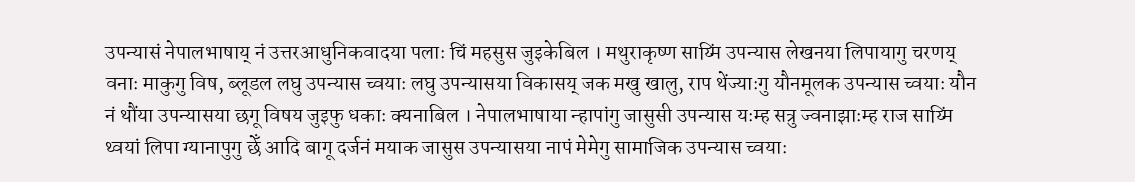उपन्यासं नेपालभाषाय् नं उत्तरआधुनिकवादया पलाः चिं महसुस जुइकेबिल । मथुराकृष्ण साय्मिं उपन्यास लेखनया लिपायागु चरणय् वनाः माकुगु विष, ब्लूडल लघु उपन्यास च्वयाः लघु उपन्यासया विकासय् जक मखु खालु, राप थेंज्याःगु यौनमूलक उपन्यास च्वयाः यौन नं थौंया उपन्यासया छगू विषय जुइफु धकाः क्यनाबिल । नेपालभाषाया न्हापांगु जासुसी उपन्यास यःम्ह सत्रु ज्वनाझाःम्ह राज साय्मिं थ्वयां लिपा ग्यानापुगु छेँ आदि बागू दर्जनं मयाक जासुस उपन्यासया नापं मेमेगु सामाजिक उपन्यास च्वयाः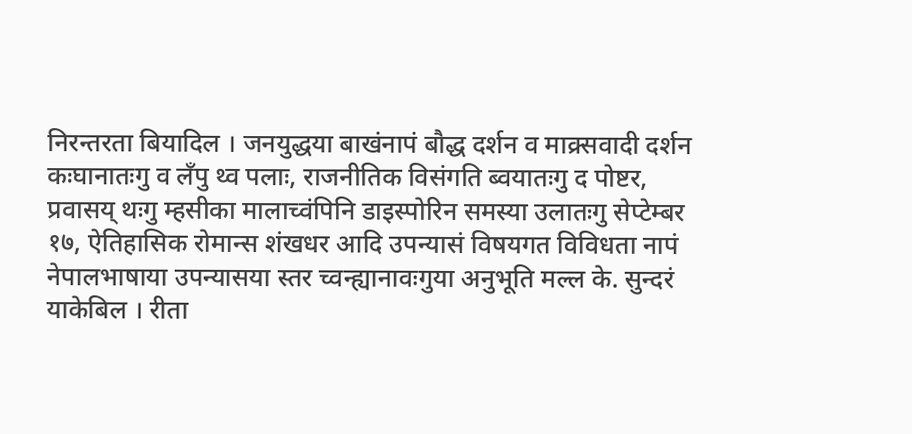निरन्तरता बियादिल । जनयुद्धया बाखंनापं बौद्ध दर्शन व माक्र्सवादी दर्शन कःघानातःगु व लँपु थ्व पलाः, राजनीतिक विसंगति ब्वयातःगु द पोष्टर, प्रवासय् थःगु म्हसीका मालाच्वंपिनि डाइस्पोरिन समस्या उलातःगु सेप्टेम्बर १७, ऐतिहासिक रोमान्स शंखधर आदि उपन्यासं विषयगत विविधता नापं नेपालभाषाया उपन्यासया स्तर च्वन्ह्यानावःगुया अनुभूति मल्ल के. सुन्दरं याकेबिल । रीता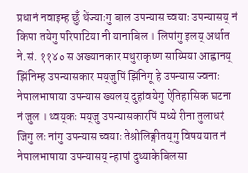प्रधानं नवाइम्ह छुँ थेंज्याःगु बाल उपन्यास च्वयाः उपन्यासय् नं किपा तयेगु परिपाटिया नी यानाबिल । लिपांगु इलय् अर्थात ने.सं. ११४० स अख्यानकार मथुराकृष्ण साय्मिया आह्वानय् झिंनिम्ह उपन्यासकार मय्‌जुपिं झिंनिगू हे उपन्यास ज्वनाः नेपालभाषाया उपन्यास ख्यलय् दुहांवयेगु ऐतिहासिक घटना नं जुल । थ्वय्‌कः मय्‌जु उपन्यासकारपिं मध्ये रीना तुलाधरं जिगु लः नांगु उपन्यास च्वयाः तेश्रोलिङ्गीतय्‌गु विषययात नं नेपालभाषाया उपन्यासय् न्हापां दुथ्याकेबिलसा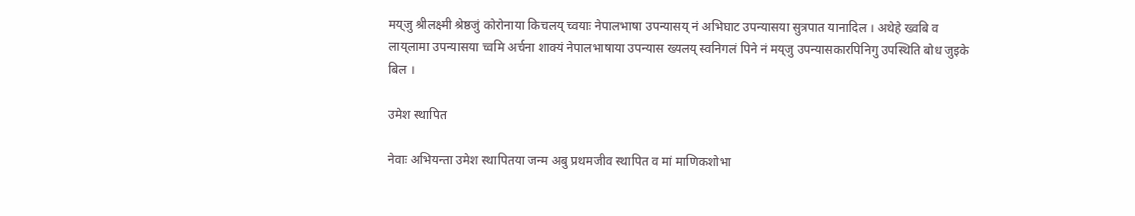मय्‌जु श्रीलक्ष्मी श्रेष्ठजुं कोरोनाया किचलय् च्वयाः नेपालभाषा उपन्यासय् नं अभिघाट उपन्यासया सुत्रपात यानादिल । अथेहे ख्वबि व लाय्‌लामा उपन्यासया च्वमि अर्चना शाक्यं नेपालभाषाया उपन्यास ख्यलय् स्वनिगलं पिने नं मय्‌जु उपन्यासकारपिनिगु उपस्थिति बोध जुइके बिल ।

उमेश स्थापित

नेवाः अभियन्ता उमेश स्थापितया जन्म अबु प्रथमजीव स्थापित व मां माणिकशोभा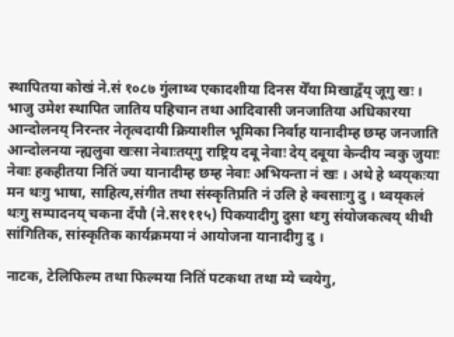स्थापितया कोखं ने.सं १०८७ गुंलाथ्व एकादशीया दिनस येँया मिखाद्वँय् जूगु खः । भाजु उमेश स्थापित जातिय पहिचान तथा आदिवासी जनजातिया अधिकारया आन्दोलनय् निरन्तर नेतृत्वदायी क्रियाशील भूमिका निर्वाह यानादीम्ह छम्ह जनजाति आन्दोलनया न्ह्यलुवा खःसा नेवाःतय्‌गु राष्ट्रिय दबू नेवाः देय् दबूया केन्दीय न्वकु जुयाः नेवाः हकहीतया नितिं ज्या यानादीम्ह छम्ह नेवाः अभियन्ता नं खः । अथे हे थ्वय्‌कःया मन थःगु भाषा, साहित्य,संगीत तथा संस्कृतिप्रति नं उलि हे क्वसाःगु दु । थ्वय्‌कलं थःगु सम्पादनय् चकना दँपौ (ने.स१११५) पिकयादीगु दुसा थःगु संयोजकत्वय् थीथी सांगितिक, सांस्कृतिक कार्यक्रमया नं आयोजना यानादीगु दु ।

नाटक, टेलिफिल्म तथा फिल्मया नितिं पटकथा तथा म्ये च्वयेगु,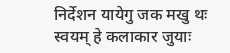निर्देशन यायेगु जक मखु थः स्वयम् हे कलाकार जुयाः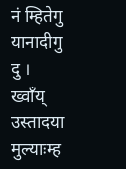नं म्हितेगु यानादीगु दु । ख्वाँय् उस्तादया मुल्याःम्ह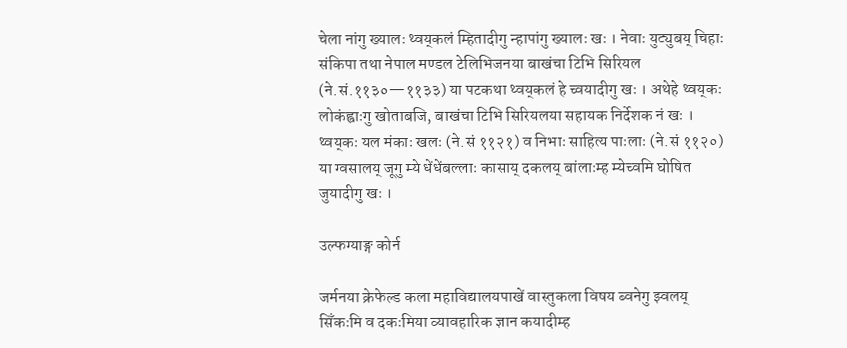चेला नांगु ख्यालः थ्वय्‌कलं म्हितादीगु न्हापांगु ख्यालः खः । नेवाः युट्युबय् चिहाः संकिपा तथा नेपाल मण्डल टेलिभिजनया बाखंचा टिभि सिरियल (ने.सं.११३०—११३३) या पटकथा थ्वय्‌कलं हे च्वयादीगु खः । अथेहे थ्वय्‌कः लोकंह्वाःगु खोताबजि, बाखंचा टिभि सिरियलया सहायक निर्देशक नं खः । थ्वय्‌कः यल मंकाः खलः (ने.सं ११२१) व निभाः साहित्य पाःलाः (ने.सं ११२०) या ग्वसालय् जूगु म्ये धेंधेंबल्लाः कासाय् दकलय् बांलाःम्ह म्येच्वमि घोषित जुयादीगु खः ।

उल्फग्याङ्ग कोर्न

जर्मनया क्रेफेल्ड कला महाविद्यालयपाखें वास्तुकला विषय ब्वनेगु झ्वलय् सिँकःमि व दकःमिया व्यावहारिक ज्ञान कयादीम्ह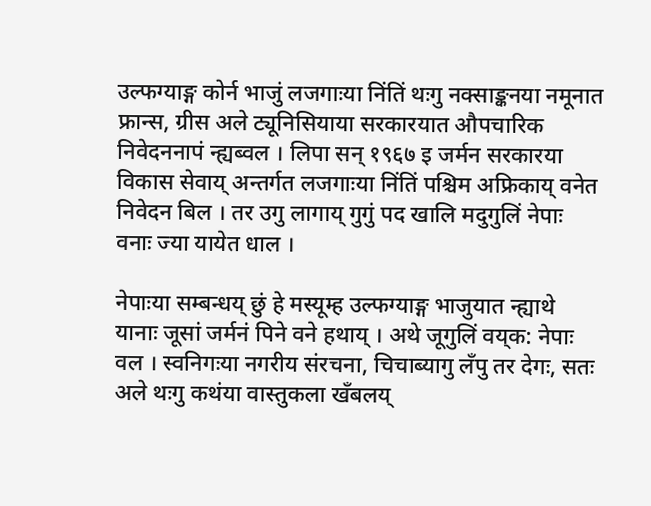उल्फग्याङ्ग कोर्न भाजुं लजगाःया निंतिं थःगु नक्साङ्कनया नमूनात फ्रान्स, ग्रीस अले ट्यूनिसियाया सरकारयात औपचारिक निवेदननापं न्ह्यब्वल । लिपा सन् १९६७ इ जर्मन सरकारया विकास सेवाय् अन्तर्गत लजगाःया निंतिं पश्चिम अफ्रिकाय् वनेत निवेदन बिल । तर उगु लागाय् गुगुं पद खालि मदुगुलिं नेपाः वनाः ज्या यायेत धाल ।

नेपाःया सम्बन्धय् छुं हे मस्यूम्ह उल्फग्याङ्ग भाजुयात न्ह्याथे यानाः जूसां जर्मनं पिने वने हथाय् । अथे जूगुलिं वय्‌क: नेपाः वल । स्वनिगःया नगरीय संरचना, चिचाब्यागु लँपु तर देगः, सतः अले थःगु कथंया वास्तुकला खँबलय्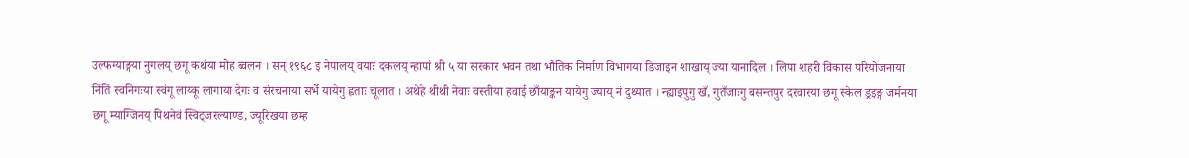उल्फग्याङ्गया नुगलय् छगू कथंया मोह ब्वलन । सन् १९६८ इ नेपालय् वयाः दकलय् न्हापां श्री ५ या सरकार भवन तथा भौतिक निर्माण विभागया डिजाइन शाखाय् ज्या यानादिल । लिपा शहरी विकास परियोजनाया निंतिं स्वनिगःया स्वंगू लाय्कू लागाया देगः व संरचनाया सर्भे यायेगु ह्वताः चूलात । अथेहे थीथी नेवाः वस्तीया हवाई छाँयाङ्कन यायेगु ज्याय् नं दुथ्यात । न्ह्याइपुगु खँ, गुतँजाःगु बसन्तपुर दरवारया छगू स्केल ड्रइङ्ग जर्मनया छगू म्याग्जिनय् पिथनेवं स्विट्जरल्याण्ड, ज्यूरिखया छम्ह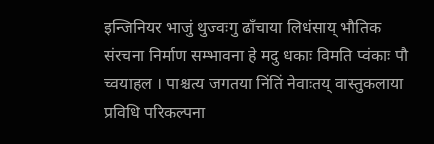इन्जिनियर भाजुं थुज्वःगु ढाँचाया लिधंसाय् भौतिक संरचना निर्माण सम्भावना हे मदु धकाः विमति प्वंकाः पौ च्वयाहल । पाश्चत्य जगतया निंतिं नेवाःतय् वास्तुकलाया प्रविधि परिकल्पना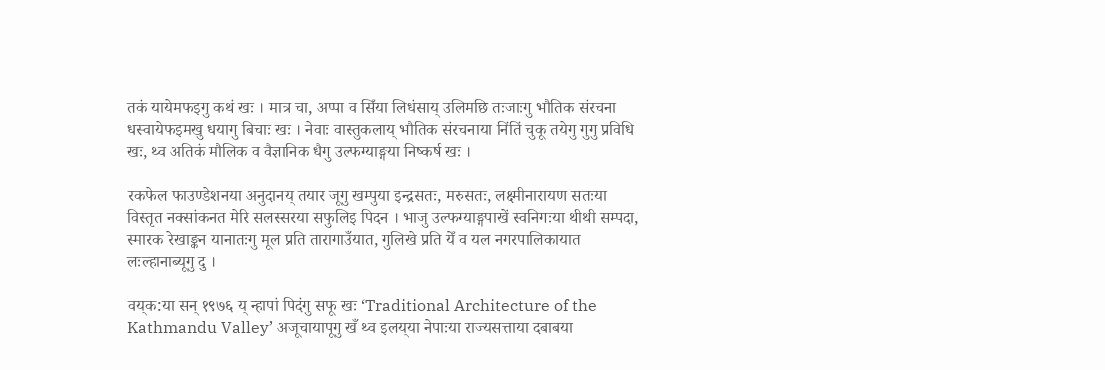तकं यायेमफइगु कथं खः । मात्र चा, अप्पा व सिँया लिधंसाय् उलिमछि तःजाःगु भौतिक संरचना धस्वायेफइमखु धयागु बिचाः खः । नेवाः वास्तुकलाय् भौतिक संरचनाया निंतिं चुकू तयेगु गुगु प्रविधि खः, थ्व अतिकं मौलिक व वैज्ञानिक धैगु उल्फग्याङ्गया निष्कर्ष खः ।

रकफेल फाउण्डेशनया अनुदानय् तयार जूगु खम्पुया इन्द्रसतः, मरुसतः, लक्ष्मीनारायण सतःया विस्तृत नक्सांकनत मेरि सलस्सरया सफुलिइ पिदन । भाजु उल्फग्याङ्गपाखें स्वनिगःया थीथी सम्पदा, स्मारक रेखाङ्कन यानातःगु मूल प्रति तारागाउँयात, गुलिखे प्रति येँ व यल नगरपालिकायात लःल्हानाब्यूगु दु ।

वय्‌क:या सन् १९७६ य् न्हापां पिदंगु सफू खः ‘Traditional Architecture of the Kathmandu Valley’ अजूचायापूगु खँ थ्व इलय्‌या नेपाःया राज्यसत्ताया दबाबया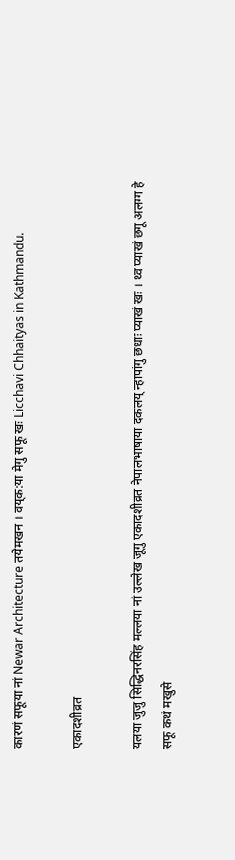कारणं सफूया नां Newar Architecture तयेमखन । वय्‌क:या मेगु सफू खः Licchavi Chhaityas in Kathmandu.

एकादशीव्रत

यलया जुजु सिद्धिनरसिंह मल्लया नां उल्लेख जूगु एकादशीव्रत नेपालभाषाया दकलय् न्हापांगु छधाः प्याखं खः । थ्व प्याखं छगू अलग्ग हे सफू कथं मखुसे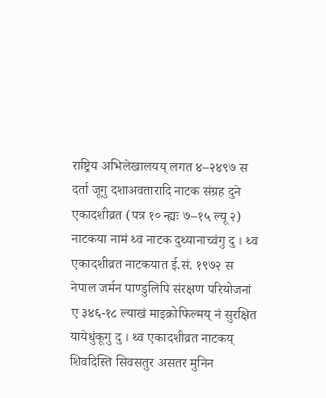राष्ट्रिय अभिलेखालयय् लगत ४–२४९७ स दर्ता जूगु दशाअवतारादि नाटक संग्रह दुने एकादशीव्रत (पत्र १० न्ह्यः ७–१५ ल्यू २) नाटकया नामं थ्व नाटक दुथ्यानाच्वंगु दु । थ्व एकादशीव्रत नाटकयात ई.सं. १९७२ स नेपाल जर्मन पाण्डुलिपि संरक्षण परियोजनां ए ३४६-१८ ल्याखं माइक्रोफिल्मय् नं सुरक्षित यायेधुंकूगु दु । थ्व एकादशीव्रत नाटकय् शिवदिस्ति सिवसतुर असतर मुनिन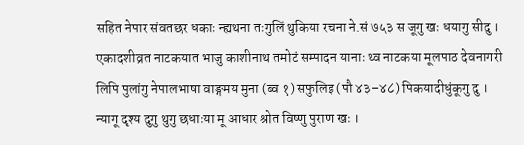सहित नेपार संवतछर धकाः न्ह्यथना तःगुलिं थुकिया रचना ने.सं ७५३ स जूगु खः धयागु सीदु । एकादशीव्रत नाटकयात भाजु काशीनाथ तमोटं सम्पादन यानाः थ्व नाटकया मूलपाठ देवनागरी लिपि पुलांगु नेपालभाषा वाङ्गमय मुना (ब्व १) सफुलिइ (पौ ४३–४८) पिकयादीधुंकूगु दु । न्यागू दृश्य दुगु थुगु छधाःया मू आधार श्रोत विष्णु पुराण खः ।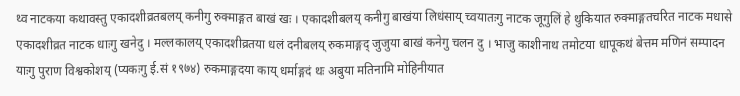थ्व नाटकया कथावस्तु एकादशीव्रतबलय् कनीगु रुक्माङ्गत बाखं खः । एकादशीबलय् कनीगु बाखंया लिधंसाय् च्वयातःगु नाटक जूगुलिं हे थुकियात रुक्माङ्गतचरित नाटक मधासे एकादशीव्रत नाटक धाःगु खनेदु । मल्लकालय् एकादशीव्रतया धलं दनीबलय् रुकमाङ्गद् जुजुया बाखं कनेगु चलन दु । भाजु काशीनाथ तमोटया धापूकथं बेत्तम मणिनं सम्पादन याःगु पुराण विश्वकोशय् (प्यकःगु ई.सं १९७४) रुकमाङ्गदया काय् धर्माङ्गदं थः अबुया मतिनामि मोहिनीयात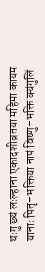थःगु छ्यं लःल्हाना एकादशीव्रतया महिमा कायम यानाः पितृ–भक्तिया नापं विष्णु–भक्ति क्यंगुलिं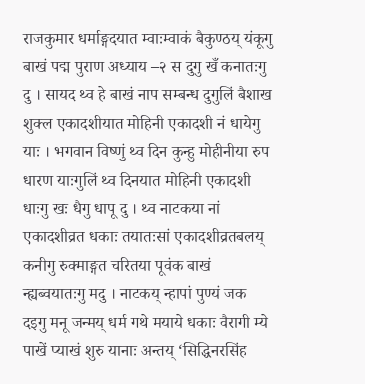राजकुमार धर्माङ्गदयात म्वाःम्वाकं बैकुण्ठय् यंकूगु बाखं पद्म पुराण अध्याय –२ स दुगु खँ कनातःगु दु । सायद थ्व हे बाखं नाप सम्बन्ध दुगुलिं बैशाख शुक्ल एकादशीयात मोहिनी एकादशी नं धायेगु याः । भगवान विष्णुं थ्व दिन कुन्हु मोहीनीया रुप धारण याःगुलिं थ्व दिनयात मोहिनी एकादशी धाःगु खः धैगु धापू दु । थ्व नाटकया नां एकादशीव्रत धकाः तयातःसां एकादशीव्रतबलय् कनीगु रुक्माङ्गत चरितया पूवंक बाखं न्ह्यब्वयातःगु मदु । नाटकय् न्हापां पुण्यं जक दइगु मनू जन्मय् धर्म गथे मयाये धकाः वैरागी म्ये पाखें प्याखं शुरु यानाः अन्तय् ‘सिद्धिनरसिंह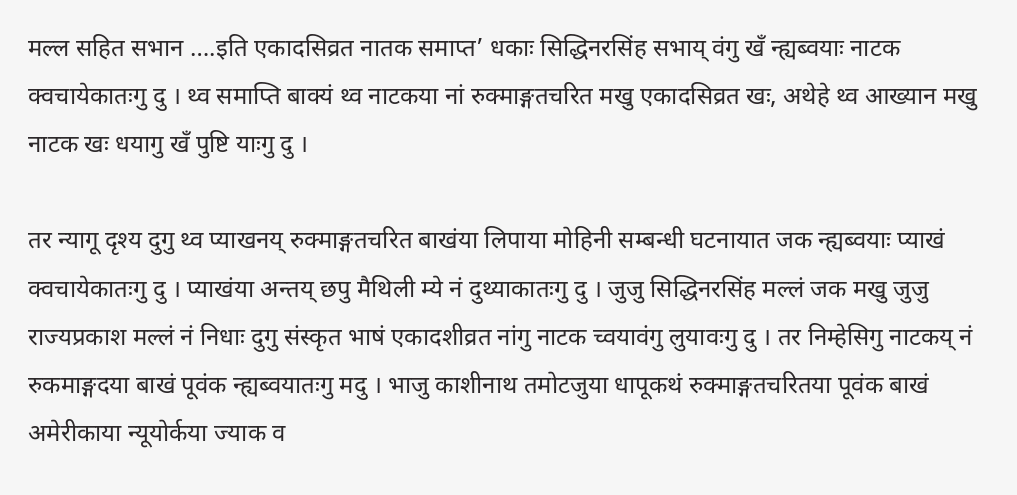मल्ल सहित सभान ….इति एकादसिव्रत नातक समाप्त’ धकाः सिद्धिनरसिंह सभाय् वंगु खँ न्ह्यब्वयाः नाटक क्वचायेकातःगु दु । थ्व समाप्ति बाक्यं थ्व नाटकया नां रुक्माङ्गतचरित मखु एकादसिव्रत खः, अथेहे थ्व आख्यान मखु नाटक खः धयागु खँ पुष्टि याःगु दु ।

तर न्यागू दृश्य दुगु थ्व प्याखनय् रुक्माङ्गतचरित बाखंया लिपाया मोहिनी सम्बन्धी घटनायात जक न्ह्यब्वयाः प्याखं क्वचायेकातःगु दु । प्याखंया अन्तय् छपु मैथिली म्ये नं दुथ्याकातःगु दु । जुजु सिद्धिनरसिंह मल्लं जक मखु जुजु राज्यप्रकाश मल्लं नं निधाः दुगु संस्कृत भाषं एकादशीव्रत नांगु नाटक च्वयावंगु लुयावःगु दु । तर निम्हेसिगु नाटकय् नं रुकमाङ्गदया बाखं पूवंक न्ह्यब्वयातःगु मदु । भाजु काशीनाथ तमोटजुया धापूकथं रुक्माङ्गतचरितया पूवंक बाखं अमेरीकाया न्यूयोर्कया ज्याक व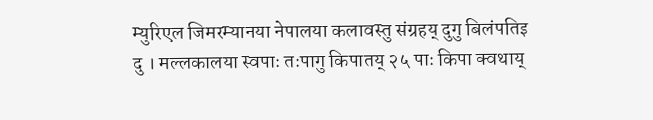म्युरिएल जिमरम्यानया नेपालया कलावस्तु संग्रहय् दुगु बिलंपतिइ दु । मल्लकालया स्वपाः तःपागु किपातय् २५ पाः किपा क्वथाय्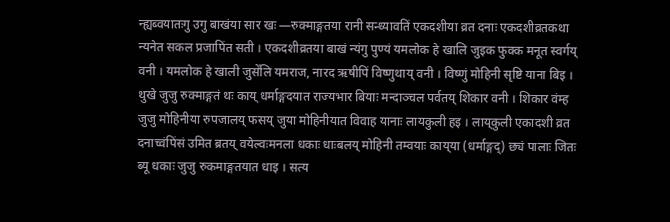न्ह्यब्वयातःगु उगु बाखंया सार खः —रुक्माङ्गतया रानी सन्ध्यावतिं एकदशीया व्रत दनाः एकदशीव्रतकथा न्यनेत सकल प्रजापिंत सती । एकदशीव्रतया बाखं न्यंगु पुण्यं यमलोक हे खालि जुइक फुक्क मनूत स्वर्गय् वनी । यमलोक हे खाली जुसेंलि यमराज, नारद ऋषीपिं विष्णुथाय् वनी । विष्णुं मोहिनी सृष्टि याना बिइ । थुखे जुजु रुक्माङ्गतं थः काय् धर्माङ्गदयात राज्यभार बियाः मन्दाञ्चल पर्वतय् शिकार वनी । शिकार वंम्ह जुजु मोहिनीया रुपजालय् फसय् जुया मोहिनीयात विवाह यानाः लायकुली हइ । लाय्‌कुली एकादशी व्रत दनाच्वंपिंसं उमित ब्रतय् वयेल्वःमनला धकाः धाःबलय् मोहिनी तम्वयाः काय्‌या (धर्माङ्गद्) छ्यं पालाः जितः ब्यू धकाः जुजु रुकमाङ्गतयात धाइ । सत्य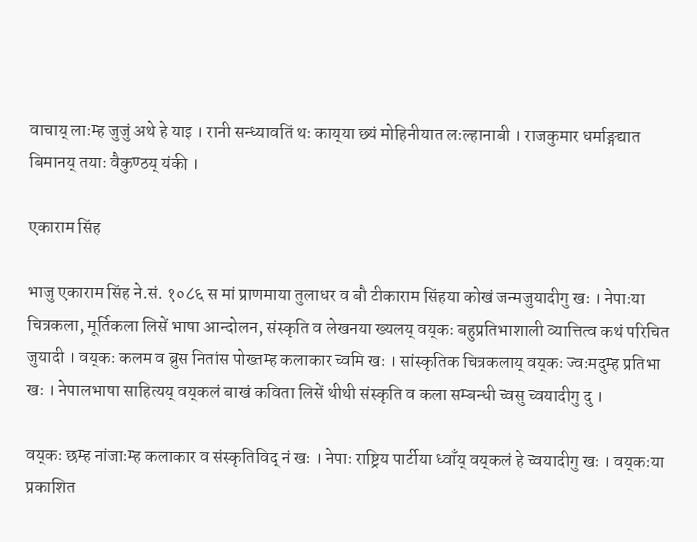वाचाय् लाःम्ह जुजुं अथे हे याइ । रानी सन्ध्यावतिं थः काय्‌या छ्यं मोहिनीयात लःल्हानाबी । राजकुमार धर्माङ्गद्यात बिमानय् तयाः वैकुण्ठय् यंकी ।

एकाराम सिंह

भाजु एकाराम सिंह ने.सं. १०८६ स मां प्राणमाया तुलाधर व बौ टीकाराम सिंहया कोखं जन्मजुयादीगु खः । नेपाःया चित्रकला, मूर्तिकला लिसें भाषा आन्दोलन, संस्कृति व लेखनया ख्यलय् वय्‌कः बहुप्रतिभाशाली व्यात्तित्व कथं परिचित जुयादी । वय्‌कः कलम व ब्रुस नितांस पोख्तम्ह कलाकार च्वमि खः । सांस्कृतिक चित्रकलाय् वय्‌कः ज्वःमदुम्ह प्रतिभा खः । नेपालभाषा साहित्यय् वय्‌कलं बाखं कविता लिसें थीथी संस्कृति व कला सम्बन्धी च्वसु च्वयादीगु दु ।

वय्‌कः छम्ह नांजाःम्ह कलाकार व संस्कृतिविद् नं खः । नेपाः राष्ट्रिय पार्टीया ध्वाँय् वय्‌कलं हे च्वयादीगु खः । वय्‌कःया प्रकाशित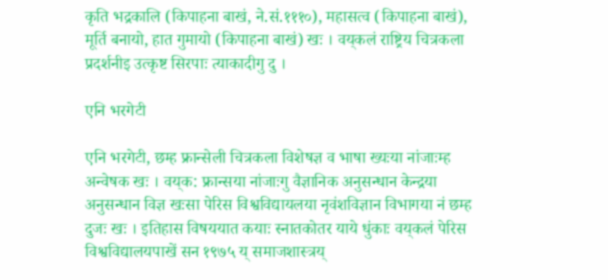कृति भद्रकालि (किपाहना बाखं, ने.सं.१११०), महासत्व (किपाहना बाखं), मूर्ति बनायो, हात गुमायो (किपाहना बाखं) खः । वय्‌कलं राष्ट्रिय चित्रकला प्रदर्शनीइ उत्कृष्ट सिरपाः त्याकादीगु दु ।

एनि भरगेटी

एनि भरगेटी, छम्ह फ्रान्सेली चित्रकला विशेषज्ञ व भाषा ख्यःया नांजाःम्ह अन्वेषक खः । वय्‌क: फ्रान्सया नांजाःगु वैज्ञानिक अनुसन्धान केन्द्रया अनुसन्धान विज्ञ खःसा पेरिस विश्वविद्यायलया नृवंशविज्ञान विभागया नं छम्ह दुजः खः । इतिहास विषययात कयाः स्नातकोतर याये धुंकाः वय्‌कलं पेरिस विश्वविद्यालयपाखें सन १९७५ य् समाजशास्त्रय्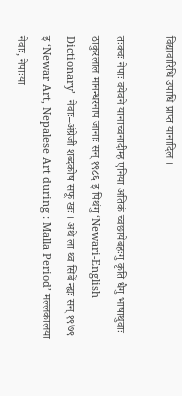विद्यावारिधि उपाधि प्राप्त यानादिल ।

तःक्वः नेपाः वयेवने यानाच्वनादीम्ह एनिया अतिकं च्वछायेबहःगु कृति धैगु भाषाथुवाः ठाकुरलाल मानन्धरनाप जानाः सन् १९८६ इ पिथंगु ‘Newari-English Dictionary’  नेवाः–अंग्रेजी शब्दकोष सफू खः । अथे ला थ्व सिबें न्ह्यः सन् १९७९ इ ‘Newar Art, Nepalese Art during : Malla Period’ मल्लकालया नेवाः, नेपाःया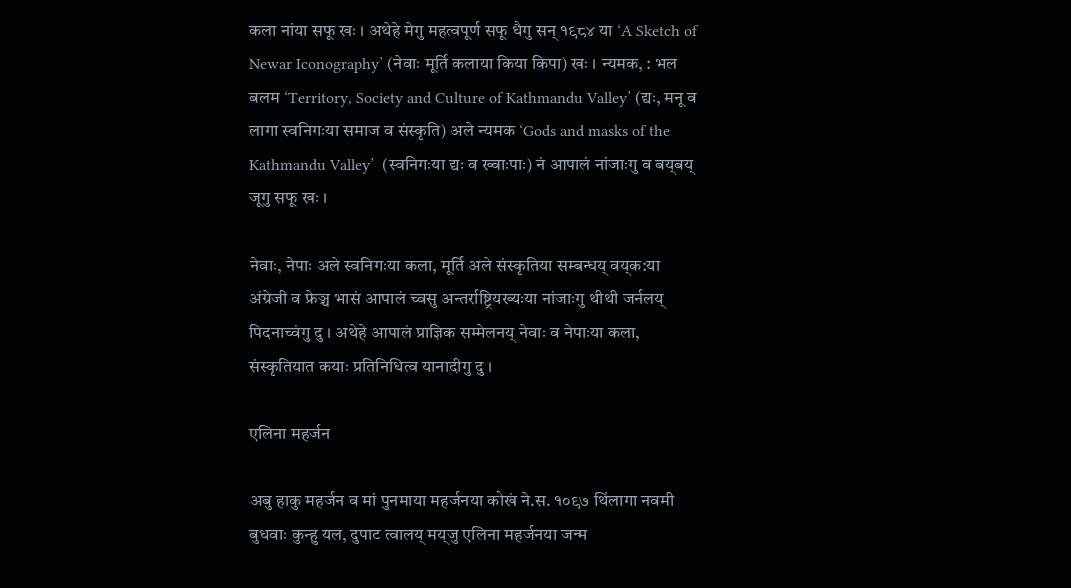कला नांया सफू खः । अथेहे मेगु महत्वपूर्ण सफू धैगु सन् १९८४ या ‘A Sketch of Newar Iconography’ (नेवाः मूर्ति कलाया किया किपा) खः । न्यमक, : भल बलम ‘Territory, Society and Culture of Kathmandu Valley’ (द्यः, मनू व लागा स्वनिगःया समाज व संस्कृति) अले न्यमक ‘Gods and masks of the Kathmandu Valley’  (स्वनिगःया द्यः व ख्वाःपाः) नं आपालं नांजाःगु व बय्‌बय् जूगु सफू खः ।

नेवाः, नेपाः अले स्वनिगःया कला, मूर्ति अले संस्कृतिया सम्बन्धय् वय्‌क:या अंग्रेजी व फ्रेञ्च भासं आपालं च्वसु अन्तर्राष्ट्रियख्यःया नांजाःगु थीथी जर्नलय् पिदनाच्वंगु दु । अथेहे आपालं प्राज्ञिक सम्मेलनय् नेवाः व नेपाःया कला, संस्कृतियात कयाः प्रतिनिधित्व यानादीगु दु ।

एलिना महर्जन

अबु हाकु महर्जन व मां पुनमाया महर्जनया कोखं ने.स. १०९७ थिंलागा नवमी बुधवाः कुन्हु यल, दुपाट त्वालय् मय्‌जु एलिना महर्जनया जन्म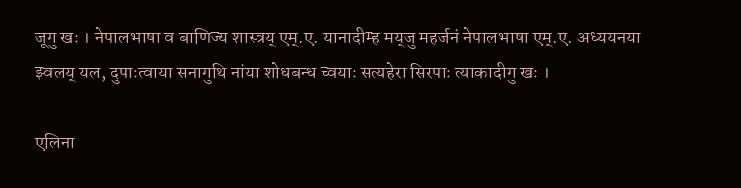जूगु खः । नेपालभाषा व बाणिज्य शास्त्रय् एम्.ए. यानादीम्ह मय्‌जु महर्जनं नेपालभाषा एम्.ए. अध्ययनया झ्वलय् यल, दुपाःत्वाया सनागुथि नांया शोधबन्ध च्वयाः सत्यहेरा सिरपाः त्याकादीगु खः ।

एलिना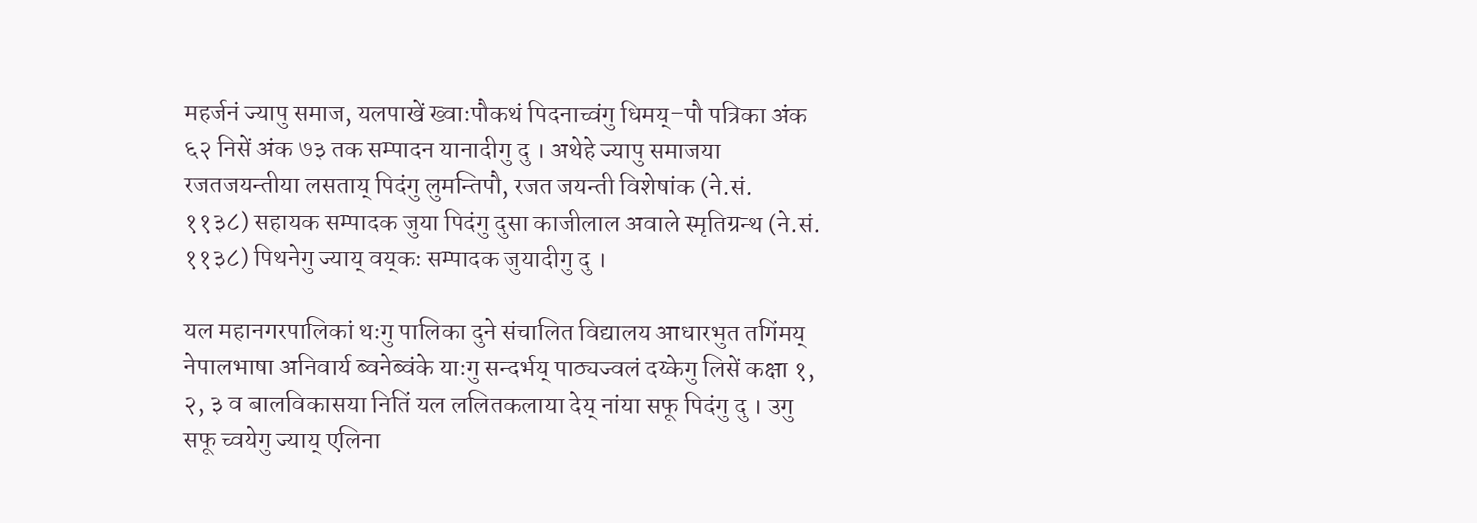महर्जनं ज्यापु समाज, यलपाखें ख्वाःपौकथं पिदनाच्वंगु धिमय्–पौ पत्रिका अंक ६२ निसें अंक ७३ तक सम्पादन यानादीगु दु । अथेहे ज्यापु समाजया रजतजयन्तीया लसताय् पिदंगु लुमन्तिपौ, रजत जयन्ती विशेषांक (ने.सं. ११३८) सहायक सम्पादक जुया पिदंगु दुसा काजीलाल अवाले स्मृतिग्रन्थ (ने.सं. ११३८) पिथनेगु ज्याय् वय्‌कः सम्पादक जुयादीगु दु ।

यल महानगरपालिकां थःगु पालिका दुने संचालित विद्यालय आधारभुत तगिंमय् नेपालभाषा अनिवार्य ब्वनेब्वंके याःगु सन्दर्भय् पाठ्यज्वलं दय्केगु लिसें कक्षा १, २, ३ व बालविकासया नितिं यल ललितकलाया देय् नांया सफू पिदंगु दु । उगु सफू च्वयेगु ज्याय् एलिना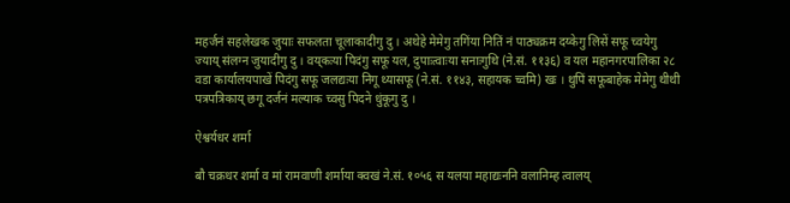महर्जनं सहलेखक जुयाः सफलता चूलाकादीगु दु । अथेहे मेमेगु तगिंया नितिं नं पाठ्यक्रम दय्केगु लिसें सफू च्वयेगु ज्याय् संलग्न जुयादीगु दु । वय्‌कःया पिदंगु सफू यल, दुपाःत्वाःया सनाःगुथि (ने.सं. ११३६) व यल महानगरपालिका २८ वडा कार्यालयपाखें पिदंगु सफू जलद्यःया निगू थ्यासफू (ने.सं. ११४३, सहायक च्वमि) खः । थुपिं सफूबाहेक मेमेगु थीथी पत्रपत्रिकाय् छगू दर्जनं मल्याक च्वसु पिदने धुंकूगु दु ।

ऐश्वर्यधर शर्मा

बौ चक्रधर शर्मा व मां रामवाणी शर्माया क्वखं ने.सं. १०५६ स यलया महाद्यःननि वलानिम्ह त्वालय्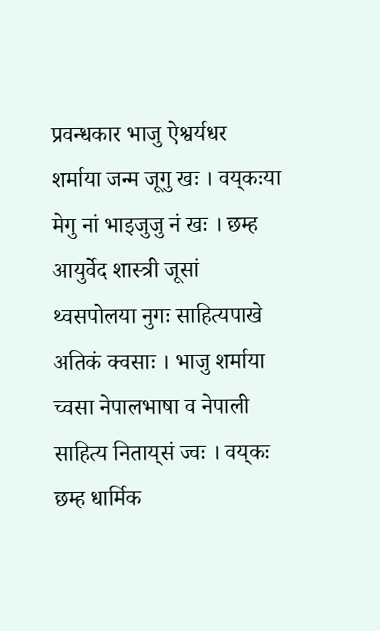प्रवन्धकार भाजु ऐश्वर्यधर शर्माया जन्म जूगु खः । वय्‌कःया मेगु नां भाइजुजु नं खः । छम्ह आयुर्वेद शास्त्री जूसां थ्वसपोलया नुगः साहित्यपाखे अतिकं क्वसाः । भाजु शर्माया च्वसा नेपालभाषा व नेपाली साहित्य निताय्‌सं ज्वः । वय्‌कः छम्ह धार्मिक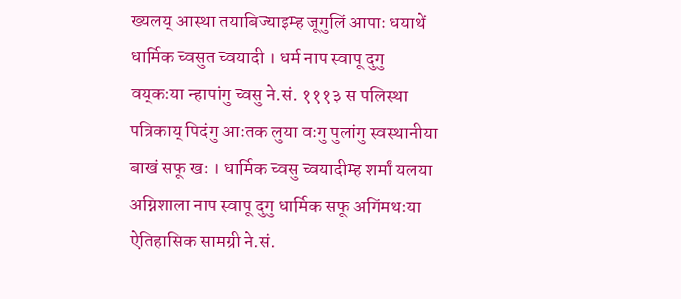ख्यलय् आस्था तयाबिज्याइम्ह जूगुलिं आपाः धयाथें धार्मिक च्वसुत च्वयादी । धर्म नाप स्वापू दुगु वय्‌कःया न्हापांगु च्वसु ने.सं. १११३ स पलिस्था पत्रिकाय् पिदंगु आःतक लुया वःगु पुलांगु स्वस्थानीया बाखं सफू खः । धार्मिक च्वसु च्वयादीम्ह शर्मां यलया अग्निशाला नाप स्वापू दुगु धार्मिक सफू अगिंमथःया ऐतिहासिक सामग्री ने.सं.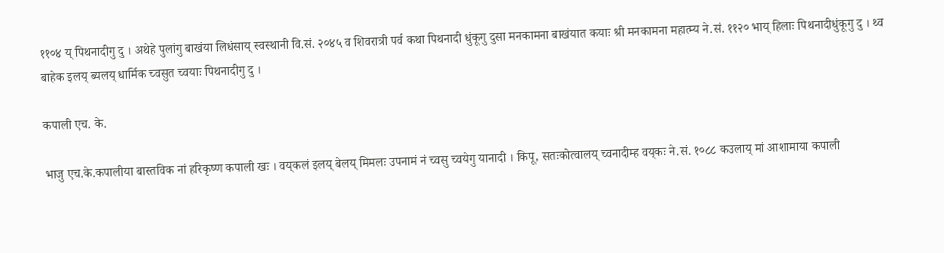११०४ य् पिथनादीगु दु । अथेहे पुलांगु बाखंया लिधंसाय् स्वस्थानी वि.सं. २०४५ व शिवरात्री पर्व कथा पिथनादी धुंकूगु दुसा मनकामना बाखंयात कयाः श्री मनकामना महात्म्य ने.सं. ११२० भाय् हिलाः पिथनादीधुंकूगु दु । थ्व बाहेक इलय् ब्यलय् धार्मिक च्वसुत च्वयाः पिथनादीगु दु ।

कपाली एच. के.

भाजु एच.के.कपालीया बास्तविक नां हरिकृष्ण कपाली खः । वय्‌कलं इलय् बेलय् मिमलः उपनामं नं च्वसु च्वयेगु यानादी । किपू, सतःकोत्वालय् च्वनादीम्ह वय्‌कः ने.सं. १०८८ कउलाय् मां आशामाया कपाली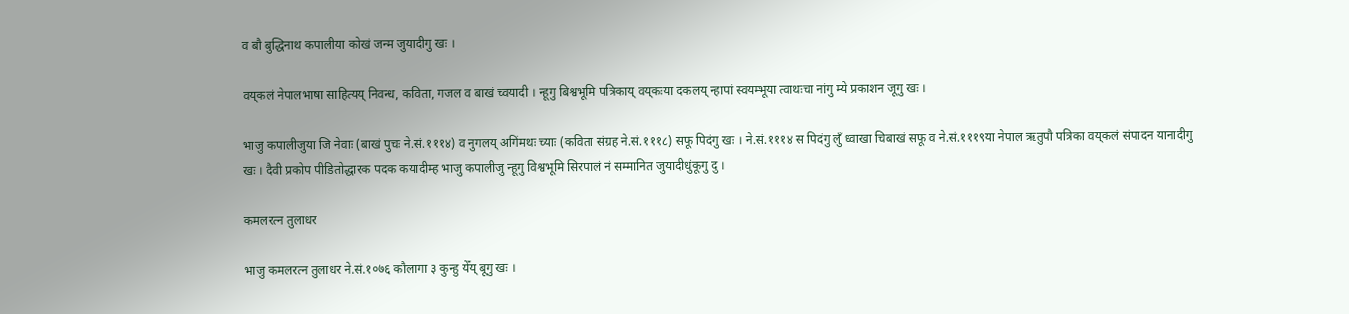व बौ बुद्धिनाथ कपालीया कोखं जन्म जुयादीगु खः ।

वय्‌कलं नेपालभाषा साहित्यय् निवन्ध, कविता, गजल व बाखं च्वयादी । न्हूगु बिश्वभूमि पत्रिकाय् वय्‌कःया दकलय् न्हापां स्वयम्भूया त्वाथःचा नांगु म्ये प्रकाशन जूगु खः ।

भाजु कपालीजुया जि नेवाः (बाखं पुचः ने.सं.१११४) व नुगलय् अगिंमथः च्याः (कविता संग्रह ने.सं.१११८) सफू पिदंगु खः । ने.सं.१११४ स पिदंगु लुँ ध्वाखा चिबाखं सफू व ने.सं.१११९या नेपाल ऋतुपौ पत्रिका वय्‌कलं संपादन यानादीगु खः । दैवी प्रकोप पीडितोद्धारक पदक कयादीम्ह भाजु कपालीजु न्हूगु विश्वभूमि सिरपालं नं सम्मानित जुयादीधुंकूगु दु ।

कमलरत्न तुलाधर

भाजु कमलरत्न तुलाधर ने.सं.१०७६ कौलागा ३ कुन्हु येँय् बूगु खः ।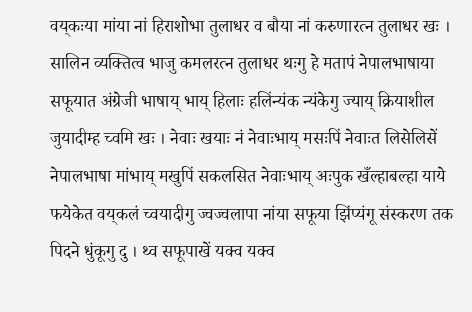वय्‌कःया मांया नां हिराशोभा तुलाधर व बौया नां करुणारत्न तुलाधर खः । सालिन व्यक्तित्व भाजु कमलरत्न तुलाधर थःगु हे मतापं नेपालभाषाया सफूयात अंग्रेजी भाषाय् भाय् हिलाः हलिंन्यंक न्यंकेगु ज्याय् क्रियाशील जुयादीम्ह च्वमि खः । नेवाः खयाः नं नेवाःभाय् मसःपिं नेवाःत लिसेलिसें नेपालभाषा मांभाय् मखुपिं सकलसित नेवाःभाय् अःपुक खँल्हाबल्हा याये फयेकेत वय्‌कलं च्वयादीगु ज्वज्वलापा नांया सफूया झिंप्यंगू संस्करण तक पिदने धुंकूगु दु । थ्व सफूपाखें यक्व यक्व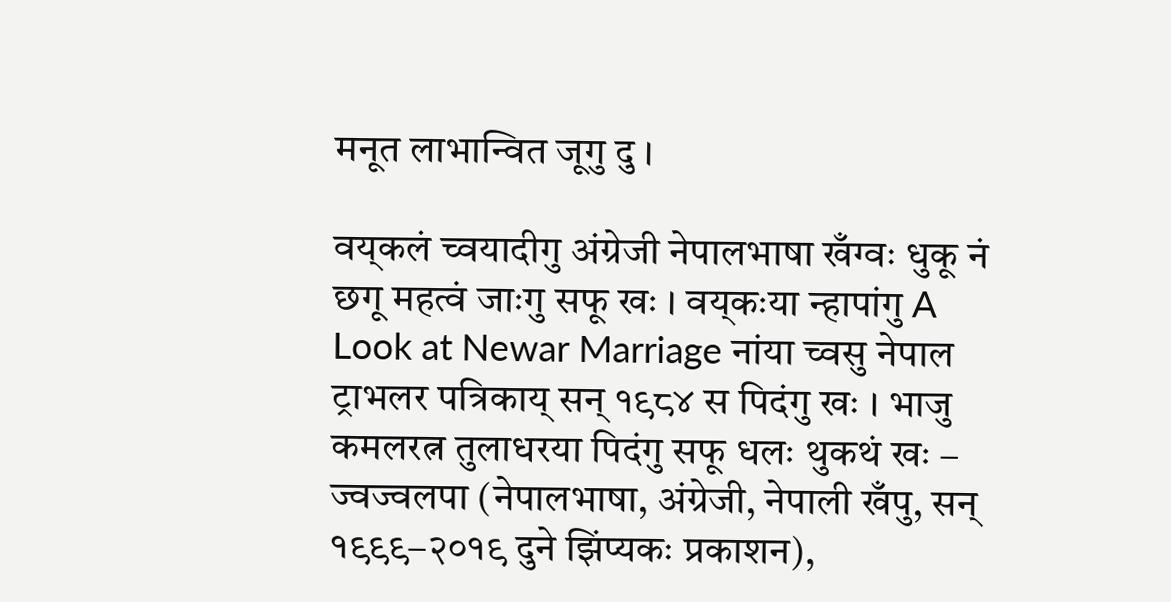मनूत लाभान्वित जूगु दु ।

वय्‌कलं च्वयादीगु अंग्रेजी नेपालभाषा खँग्वः धुकू नं छगू महत्वं जाःगु सफू खः । वय्‌कःया न्हापांगु A Look at Newar Marriage नांया च्वसु नेपाल ट्राभलर पत्रिकाय् सन् १९८४ स पिदंगु खः । भाजु कमलरत्न तुलाधरया पिदंगु सफू धलः थुकथं खः – ज्वज्वलपा (नेपालभाषा, अंग्रेजी, नेपाली खँपु, सन् १९९९–२०१९ दुने झिंप्यकः प्रकाशन),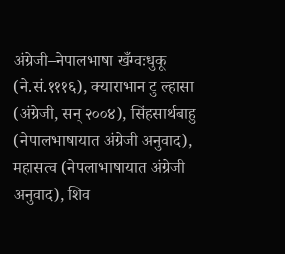अंग्रेजी–नेपालभाषा खँग्वःधुकू (ने.सं.१११६), क्याराभान टु ल्हासा (अंग्रेजी, सन् २००४), सिंहसार्थबाहु (नेपालभाषायात अंग्रेजी अनुवाद), महासत्व (नेपलाभाषायात अंग्रेजी अनुवाद), शिव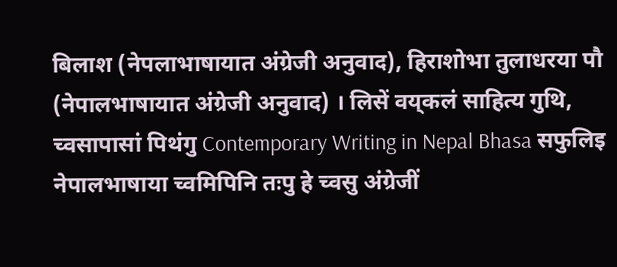बिलाश (नेपलाभाषायात अंग्रेजी अनुवाद), हिराशोभा तुलाधरया पौ (नेपालभाषायात अंग्रेजी अनुवाद) । लिसें वय्‌कलं साहित्य गुथि, च्वसापासां पिथंगु Contemporary Writing in Nepal Bhasa सफुलिइ नेपालभाषाया च्वमिपिनि तःपु हे च्वसु अंग्रेजीं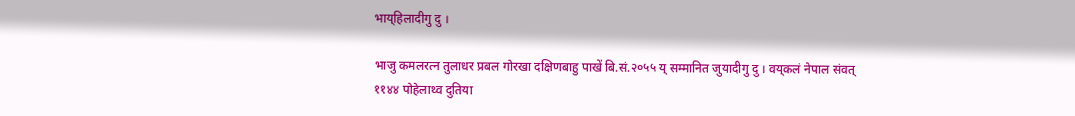भाय्‌हिलादीगु दु ।

भाजु कमलरत्न तुलाधर प्रबल गोरखा दक्षिणबाहु पाखें बि.सं.२०५५ य् सम्मानित जुयादीगु दु । वय्‌कलं नेपाल संवत् ११४४ पोहेलाथ्व दुतिया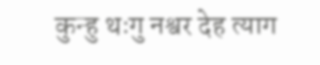कुन्हु थःगु नश्वर देह त्याग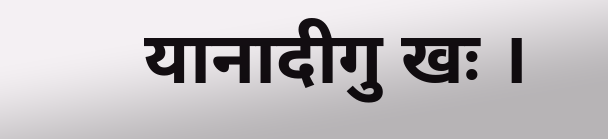यानादीगु खः ।